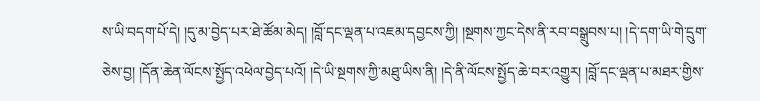ས་ཡི་བདག་པོ་དེ། །དུ་མ་བྱེད་པར་ཐེ་ཚོམ་མེད། །བློ་དང་ལྡན་པ་འཇམ་དབྱངས་ཀྱི། །སྔགས་ཀྱང་དེས་ནི་རབ་བསྒྲུབས་པ། །དེ་དག་ཡི་གེ་དྲུག་ཅེས་བྱ། །དོན་ཆེན་ལོངས་སྤྱོད་འཕེལ་བྱེད་པའོ། །དེ་ཡི་སྔགས་ཀྱི་མཐུ་ཡིས་ནི། །དེ་ནི་ལོངས་སྤྱོད་ཆེ་བར་འགྱུར། །བློ་དང་ལྡན་པ་མཐར་གྱིས་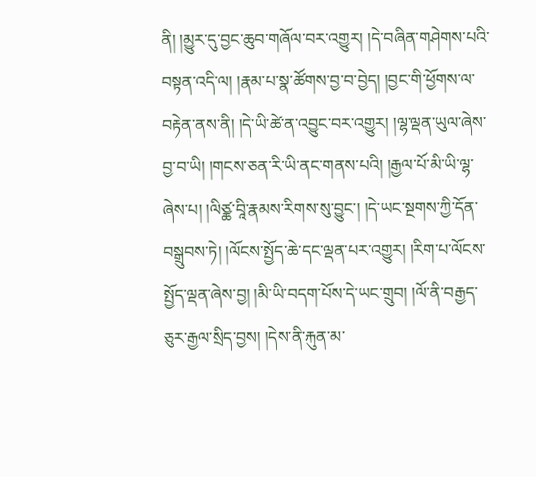ནི། །མྱུར་དུ་བྱང་ཆུབ་གཞོལ་བར་འགྱུར། །དེ་བཞིན་གཤེགས་པའི་བསྟན་འདི་ལ། །རྣམ་པ་སྣ་ཚོགས་བྱ་བ་བྱེད། །བྱང་གི་ཕྱོགས་ལ་བརྟེན་ནས་ནི། །དེ་ཡི་ཚེ་ན་འབྱུང་བར་འགྱུར། །ལྷ་ལྡན་ཡུལ་ཞེས་བྱ་བ་ཡི། །གངས་ཅན་རི་ཡི་ནང་གནས་པའི། །རྒྱལ་པོ་མི་ཡི་ལྷ་ཞེས་པ། །ལིཙྪ་བཱི་རྣམས་རིགས་སུ་བྱུང་། །དེ་ཡང་སྔགས་ཀྱི་དོན་བསྒྲུབས་ཏེ། །ལོངས་སྤྱོད་ཆེ་དང་ལྡན་པར་འགྱུར། །རིག་པ་ལོངས་སྤྱོད་ལྡན་ཞེས་བྱ། །མི་ཡི་བདག་པོས་དེ་ཡང་གྲུབ། །ལོ་ནི་བརྒྱད་ཅུར་རྒྱལ་སྲིད་བྱས། །དེས་ནི་རྐུན་མ་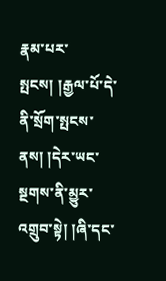རྣམ་པར་སྤངས། །རྒྱལ་པོ་དེ་ནི་སྲོག་སྤངས་ནས། །དེར་ཡང་སྔགས་ནི་མྱུར་འགྲུབ་སྟེ། །ཞི་དང་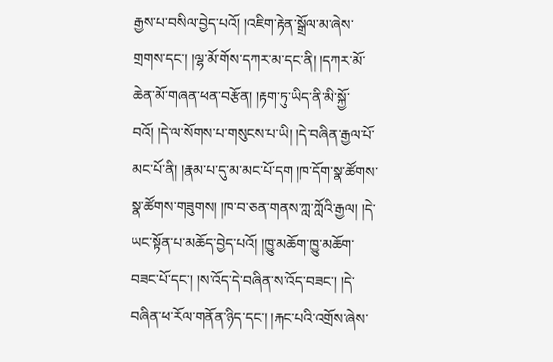རྒྱས་པ་བསིལ་བྱེད་པའོ། །འཇིག་རྟེན་སྒྲོལ་མ་ཞེས་གྲགས་དང་། །ལྷ་མོ་གོས་དཀར་མ་དང་ནི། །དཀར་མོ་ཆེན་མོ་གཞན་ཕན་བརྩོན། །རྟག་ཏུ་ཡིད་ནི་མི་སྐྱོ་བའོ། །དེ་ལ་སོགས་པ་གསུངས་པ་ཡི། །དེ་བཞིན་རྒྱལ་པོ་མང་པོ་ནི། །རྣམ་པ་དུ་མ་མང་པོ་དག །ཁ་དོག་སྣ་ཚོགས་སྣ་ཚོགས་གཟུགས། །ཁ་བ་ཅན་གནས་ཀླ་ཀློའི་རྒྱལ། །དེ་ཡང་སྟོན་པ་མཆོད་བྱེད་པའོ། །ཁྱུ་མཆོག་ཁྱུ་མཆོག་བཟང་པོ་དང་། །ས་འོད་དེ་བཞིན་ས་འོད་བཟང་། །དེ་བཞིན་ཕ་རོལ་གནོན་ཉིད་དང་། །རྐང་པའི་འགྲོས་ཞེས་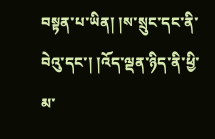བསྟན་པ་ཡིན། །ས་སྲུང་དང་ནི་བེའུ་དང་། །འོད་ལྡན་ཉིད་ནི་ཕྱི་མ་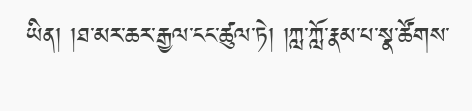ཡིན། །ཐ་མར་ཆར་རྒྱལ་ངང་ཚུལ་ཏེ། །ཀླ་ཀློ་རྣམ་པ་སྣ་ཚོགས་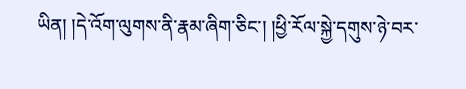ཡིན། །དེ་འོག་ལུགས་ནི་རྣམ་ཞིག་ཅིང་། །ཕྱི་རོལ་སྐྱེ་དགུས་ཉེ་བར་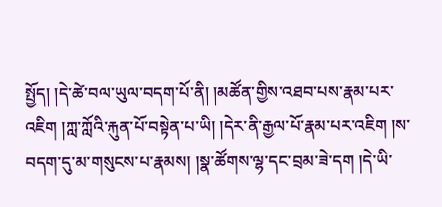སྤྱོད། །དེ་ཚེ་བལ་ཡུལ་བདག་པོ་ནི། །མཚོན་གྱིས་འཐབ་པས་རྣམ་པར་འཇིག །ཀླ་ཀློའི་རྐུན་པོ་བསྟེན་པ་ཡི། །དེར་ནི་རྒྱལ་པོ་རྣམ་པར་འཇིག །ས་བདག་དུ་མ་གསུངས་པ་རྣམས། །སྣ་ཚོགས་ལྷ་དང་བྲམ་ཟེ་དག །དེ་ཡི་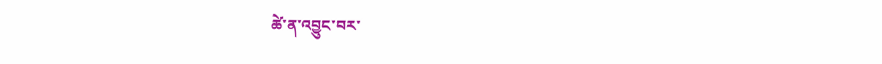ཚེ་ན་འབྱུང་བར་